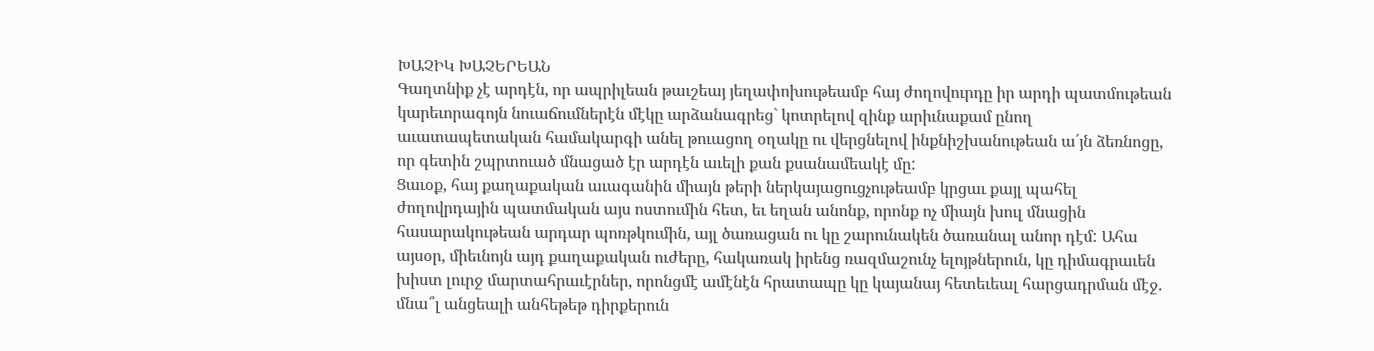ԽԱՉԻԿ ԽԱՉԵՐԵԱՆ
Գաղտնիք չէ արդէն, որ ապրիլեան թաւշեայ յեղափոխութեամբ հայ ժողովուրդը իր արդի պատմութեան կարեւորագոյն նուաճումներէն մէկը արձանագրեց` կոտրելով զինք արիւնաքամ ընող աւատապետական համակարգի անել թուացող օղակը ու վերցնելով ինքնիշխանութեան ա՛յն ձեռնոցը, որ գետին շպրտուած մնացած էր արդէն աւելի քան քսանամեակէ մը:
Ցաւօք, հայ քաղաքական աւագանին միայն թերի ներկայացուցչութեամբ կրցաւ քայլ պահել ժողովրդային պատմական այս ոստումին հետ, եւ եղան անոնք, որոնք ոչ միայն խուլ մնացին հասարակութեան արդար պոռթկումին, այլ ծառացան ու կը շարունակեն ծառանալ անոր դէմ: Ահա այսօր, միեւնոյն այդ քաղաքական ուժերը, հակառակ իրենց ռազմաշունչ ելոյթներուն, կը դիմագրաւեն խիստ լուրջ մարտահրաւէրներ, որոնցմէ ամէնէն հրատապը կը կայանայ հետեւեալ հարցադրման մէջ. մնա՞լ անցեալի անհեթեթ դիրքերուն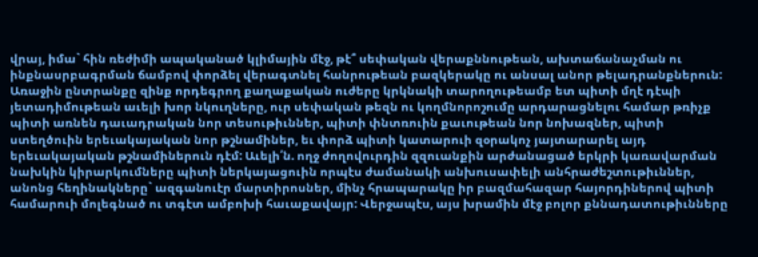վրայ, իմա` հին ռեժիմի ապականած կլիմային մէջ, թէ՞ սեփական վերաքննութեան, ախտաճանաչման ու ինքնասրբագրման ճամբով փորձել վերագտնել հանրութեան բազկերակը ու անսալ անոր թելադրանքներուն:
Առաջին ընտրանքը զինք որդեգրող քաղաքական ուժերը կրկնակի տարողութեամբ ետ պիտի մղէ դէպի յետադիմութեան աւելի խոր նկուղները, ուր սեփական թեզն ու կողմնորոշումը արդարացնելու համար թռիչք պիտի առնեն դաւադրական նոր տեսութիւններ, պիտի փնտռուին քաւութեան նոր նոխազներ, պիտի ստեղծուին երեւակայական նոր թշնամիներ, եւ փորձ պիտի կատարուի զօրակոչ յայտարարել այդ երեւակայական թշնամիներուն դէմ: Աւելի՛ն. ողջ ժողովուրդին զզուանքին արժանացած երկրի կառավարման նախկին կիրարկումները պիտի ներկայացուին որպէս ժամանակի անխուսափելի անհրաժեշտութիւններ, անոնց հեղինակները` ազգանուէր մարտիրոսներ, մինչ հրապարակը իր բազմահազար հայորդիներով պիտի համարուի մոլեգնած ու տգէտ ամբոխի հաւաքավայր: Վերջապէս, այս խրամին մէջ բոլոր քննադատութիւնները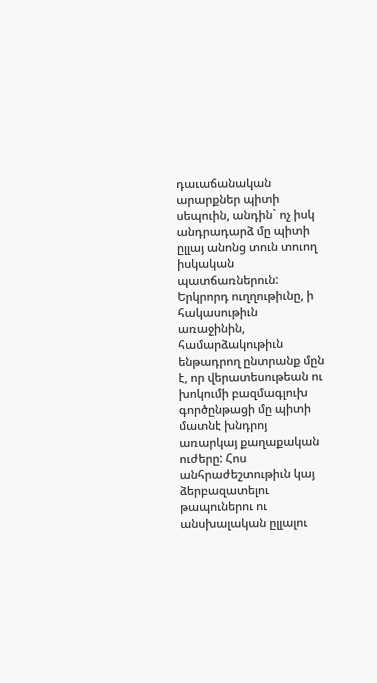դաւաճանական արարքներ պիտի սեպուին, անդին` ոչ իսկ անդրադարձ մը պիտի ըլլայ անոնց տուն տուող իսկական պատճառներուն:
Երկրորդ ուղղութիւնը, ի հակասութիւն առաջինին, համարձակութիւն ենթադրող ընտրանք մըն է, որ վերատեսութեան ու խոկումի բազմագլուխ գործընթացի մը պիտի մատնէ խնդրոյ առարկայ քաղաքական ուժերը: Հոս անհրաժեշտութիւն կայ ձերբազատելու թապուներու ու անսխալական ըլլալու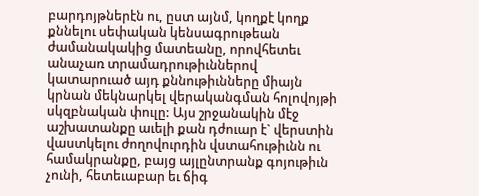բարդոյթներէն ու, ըստ այնմ, կողքէ կողք քննելու սեփական կենսագրութեան ժամանակակից մատեանը, որովհետեւ անաչառ տրամադրութիւններով կատարուած այդ քննութիւնները միայն կրնան մեկնարկել վերականգման հոլովոյթի սկզբնական փուլը: Այս շրջանակին մէջ աշխատանքը աւելի քան դժուար է` վերստին վաստկելու ժողովուրդին վստահութիւնն ու համակրանքը, բայց այլընտրանք գոյութիւն չունի, հետեւաբար եւ ճիգ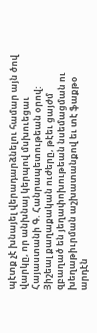պէտք չէ խնայել վերադարձնելու համար այն ծով վարկը, որ անխնայ կերպով մսխուեցաւ Հայաստանի Գ. Հանրապետութեան օրով:
Յիշեալ քաղաքական ուժերը, թէեւ ցայժմ զբաղած են յեղափոխութեան նսեմացման ու խեղաթիւրման աշխատանքով եւ տէ ֆաքթօ արդէն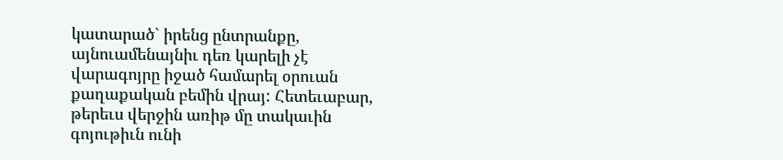կատարած` իրենց ընտրանքը, այնուամենայնիւ դեռ կարելի չէ վարագոյրը իջած համարել օրուան քաղաքական բեմին վրայ: Հետեւաբար, թերեւս վերջին առիթ մը տակաւին գոյութիւն ունի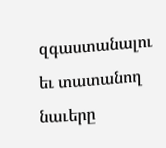զգաստանալու եւ տատանող նաւերը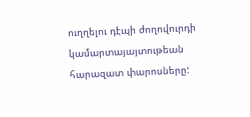ուղղելու դէպի ժողովուրդի կամարտայայտութեան հարազատ փարոսները: